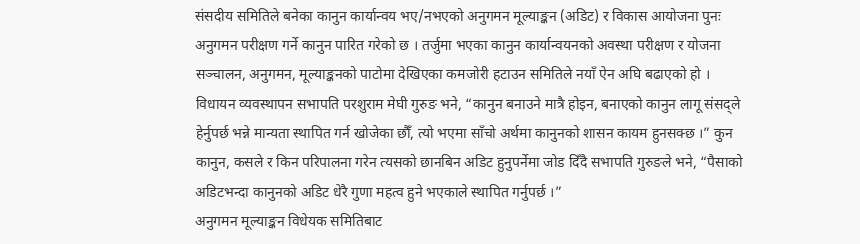संसदीय समितिले बनेका कानुन कार्यान्वय भए/नभएको अनुगमन मूल्याङ्कन (अडिट) र विकास आयोजना पुनः अनुगमन परीक्षण गर्ने कानुन पारित गरेको छ । तर्जुमा भएका कानुन कार्यान्वयनको अवस्था परीक्षण र योजना सञ्चालन, अनुगमन, मूल्याङ्कनको पाटोमा देखिएका कमजोरी हटाउन समितिले नयाँ ऐन अघि बढाएको हो ।
विधायन व्यवस्थापन सभापति परशुराम मेघी गुरुङ भने, “कानुन बनाउने मात्रै होइन, बनाएको कानुन लागू संसद्ले हेर्नुपर्छ भन्ने मान्यता स्थापित गर्न खोजेका छौँ, त्यो भएमा साँचो अर्थमा कानुनको शासन कायम हुनसक्छ ।” कुन कानुन, कसले र किन परिपालना गरेन त्यसको छानबिन अडिट हुनुपर्नेमा जोड दिँदै सभापति गुरुङले भने, “पैसाको अडिटभन्दा कानुनको अडिट धेरै गुणा महत्व हुने भएकाले स्थापित गर्नुपर्छ ।”
अनुगमन मूल्याङ्कन विधेयक समितिबाट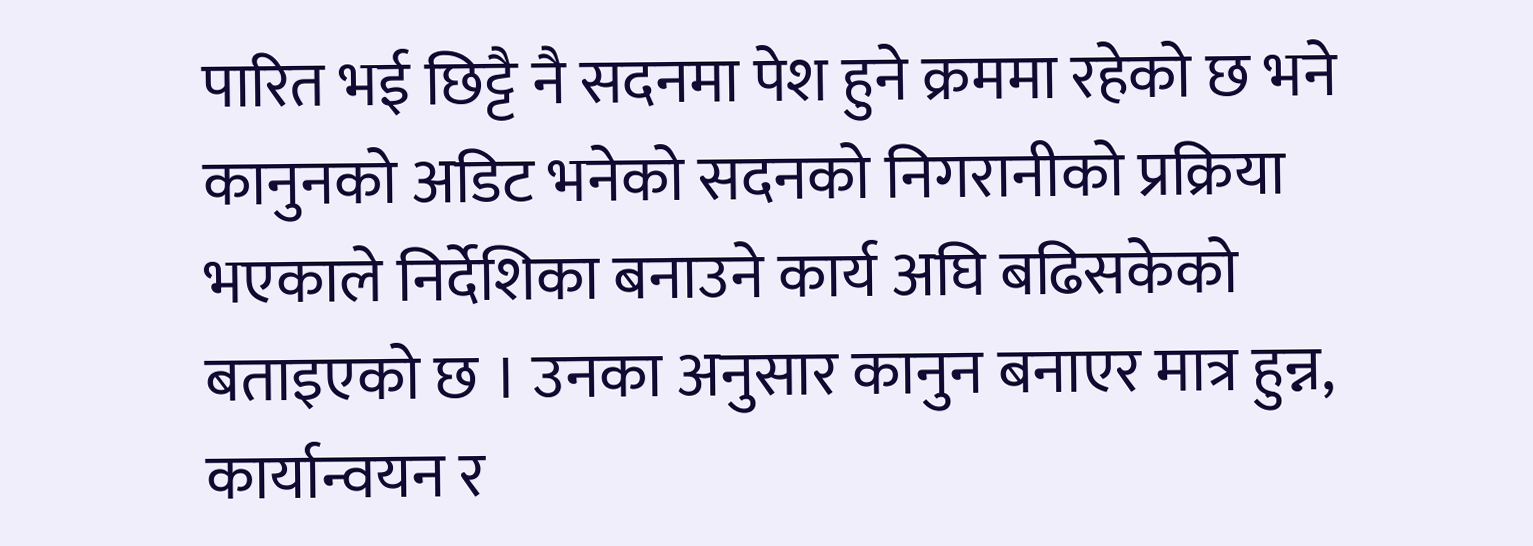पारित भई छिट्टै नै सदनमा पेश हुने क्रममा रहेको छ भने कानुनको अडिट भनेको सदनको निगरानीको प्रक्रिया भएकाले निर्देशिका बनाउने कार्य अघि बढिसकेको बताइएको छ । उनका अनुसार कानुन बनाएर मात्र हुन्न, कार्यान्वयन र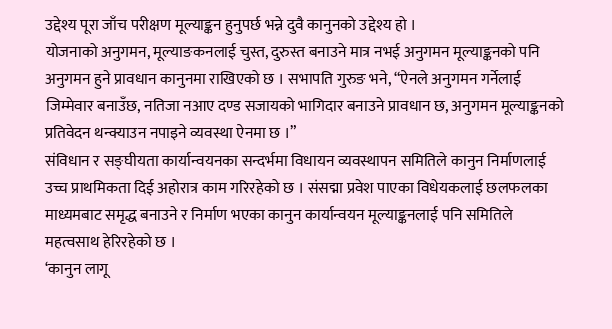उद्देश्य पूरा जाँच परीक्षण मूल्याङ्कन हुनुपर्छ भन्ने दुवै कानुनको उद्देश्य हो ।
योजनाको अनुगमन, मूल्याङकनलाई चुस्त, दुरुस्त बनाउने मात्र नभई अनुगमन मूल्याङ्कनको पनि अनुगमन हुने प्रावधान कानुनमा राखिएको छ । सभापति गुरुङ भने, “ऐनले अनुगमन गर्नेलाई जिम्मेवार बनाउँछ, नतिजा नआए दण्ड सजायको भागिदार बनाउने प्रावधान छ, अनुगमन मूल्याङ्कनको प्रतिवेदन थन्क्याउन नपाइने व्यवस्था ऐनमा छ ।”
संविधान र सङ्घीयता कार्यान्वयनका सन्दर्भमा विधायन व्यवस्थापन समितिले कानुन निर्माणलाई उच्च प्राथमिकता दिई अहोरात्र काम गरिरहेको छ । संसद्मा प्रवेश पाएका विधेयकलाई छलफलका माध्यमबाट समृद्ध बनाउने र निर्माण भएका कानुन कार्यान्वयन मूल्याङ्कनलाई पनि समितिले महत्वसाथ हेरिरहेको छ ।
‘कानुन लागू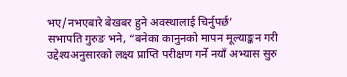भए/नभएबारे बेखबर हुने अवस्थालाई चिर्नुपर्छ’
सभापति गुरुङ भने, “बनेका कानुनको मापन मूल्याङ्कन गरी उद्देश्यअनुसारको लक्ष्य प्राप्ति परीक्षण गर्ने नयाँ अभ्यास सुरु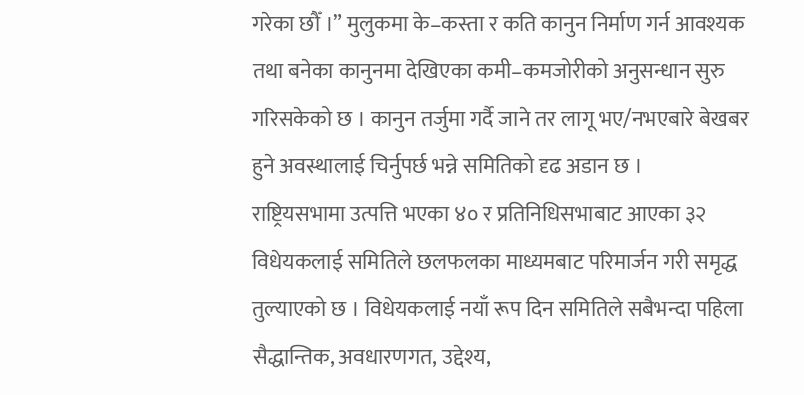गरेका छौँ ।” मुलुकमा के–कस्ता र कति कानुन निर्माण गर्न आवश्यक तथा बनेका कानुनमा देखिएका कमी–कमजोरीको अनुसन्धान सुरु गरिसकेको छ । कानुन तर्जुमा गर्दै जाने तर लागू भए/नभएबारे बेखबर हुने अवस्थालाई चिर्नुपर्छ भन्ने समितिको दृढ अडान छ ।
राष्ट्रियसभामा उत्पत्ति भएका ४० र प्रतिनिधिसभाबाट आएका ३२ विधेयकलाई समितिले छलफलका माध्यमबाट परिमार्जन गरी समृद्ध तुल्याएको छ । विधेयकलाई नयाँ रूप दिन समितिले सबैभन्दा पहिला सैद्धान्तिक, अवधारणगत, उद्देश्य,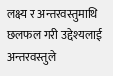लक्ष्य र अन्तरवस्तुमाथि छलफल गरी उद्देश्यलाई अन्तरवस्तुले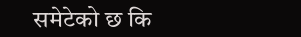समेटेको छ कि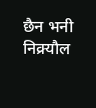छैन भनी निक्र्यौल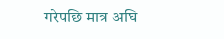गरेपछि मात्र अघि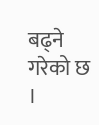बढ्ने गरेको छ ।